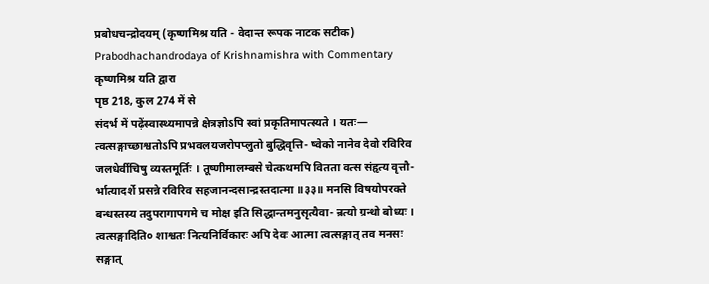प्रबोधचन्द्रोदयम् (कृष्णमिश्र यति - वेदान्त रूपक नाटक सटीक)
Prabodhachandrodaya of Krishnamishra with Commentary
कृष्णमिश्र यति द्वारा
पृष्ठ 218, कुल 274 में से
संदर्भ में पढ़ेंस्वास्थ्यमापन्ने क्षेत्रज्ञोऽपि स्वां प्रकृतिमापत्स्यते । यतः— त्वत्सङ्गाच्छाश्वतोऽपि प्रभवलयजरोपप्लुतो बुद्धिवृत्ति- ष्वेको नानेव देवो रविरिव जलधेर्वीचिषु व्यस्तमूर्तिः । तूष्णीमालम्बसे चेत्कथमपि वितता वत्स संहृत्य वृत्तौ- र्भात्यादर्शे प्रसन्ने रविरिव सहजानन्दसान्द्रस्तदात्मा ॥३३॥ मनसि विषयोपरक्ते बन्धस्तस्य तदुपरागापगमे च मोक्ष इति सिद्धान्तमनुसृत्यैवा- न्रत्यो ग्रन्थो बोध्यः । त्वत्सङ्गादिति० शाश्वतः नित्यनिर्विकारः अपि देवः आत्मा त्वत्सङ्गात् तव मनसः सङ्गात्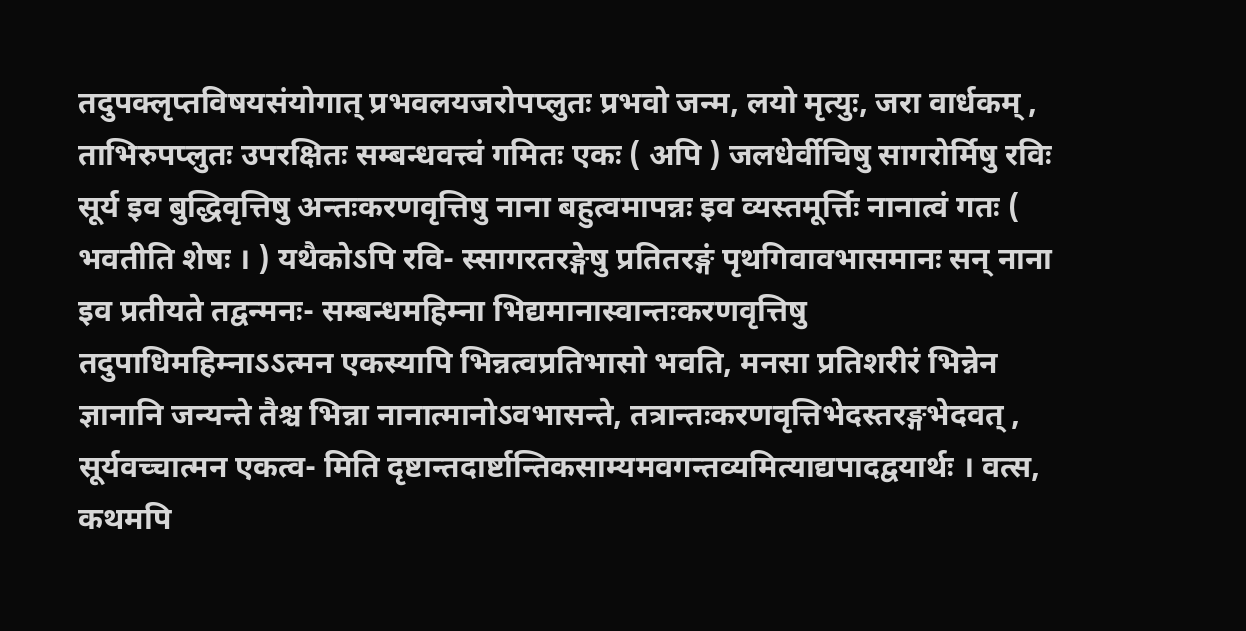तदुपक्लृप्तविषयसंयोगात् प्रभवलयजरोपप्लुतः प्रभवो जन्म, लयो मृत्युः, जरा वार्धकम् , ताभिरुपप्लुतः उपरक्षितः सम्बन्धवत्त्वं गमितः एकः ( अपि ) जलधेर्वीचिषु सागरोर्मिषु रविः सूर्य इव बुद्धिवृत्तिषु अन्तःकरणवृत्तिषु नाना बहुत्वमापन्नः इव व्यस्तमूर्त्तिः नानात्वं गतः ( भवतीति शेषः । ) यथैकोऽपि रवि- स्सागरतरङ्गेषु प्रतितरङ्गं पृथगिवावभासमानः सन् नाना इव प्रतीयते तद्वन्मनः- सम्बन्धमहिम्ना भिद्यमानास्वान्तःकरणवृत्तिषु तदुपाधिमहिम्नाऽऽत्मन एकस्यापि भिन्नत्वप्रतिभासो भवति, मनसा प्रतिशरीरं भिन्नेन ज्ञानानि जन्यन्ते तैश्च भिन्ना नानात्मानोऽवभासन्ते, तत्रान्तःकरणवृत्तिभेदस्तरङ्गभेदवत् , सूर्यवच्चात्मन एकत्व- मिति दृष्टान्तदार्ष्टान्तिकसाम्यमवगन्तव्यमित्याद्यपादद्वयार्थः । वत्स, कथमपि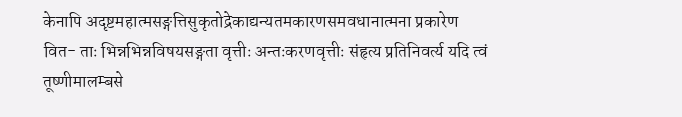केनापि अदृष्टमहात्मसङ्गत्तिसुकृतोद्रेकाद्यन्यतमकारणसमवधानात्मना प्रकारेण वित- ताः भिन्नभिन्नविषयसङ्गता वृत्तीः अन्तःकरणवृत्तीः संहृत्य प्रतिनिवर्त्य यदि त्वं तूष्णीमालम्बसे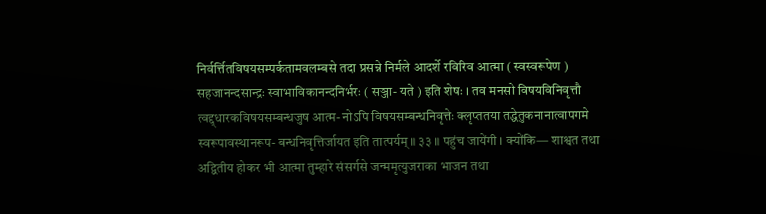निर्वर्त्तितविषयसम्पर्कतामवलम्बसे तदा प्रसन्ने निर्मले आदर्शे रविरिव आत्मा ( स्वस्वरूपेण ) सहजानन्दसान्द्रः स्वाभाविकानन्दनिर्भरः ( सञ्जा- यते ) इति शेषः । तव मनसो विषयविनिवृत्तौ त्वद्द्धारकविषयसम्बन्धजुष आत्म- नोऽपि विषयसम्बन्धनिवृत्तेः क्लृप्ततया तद्धेतुकनानात्वापगमे स्वरूपावस्थानरूप- बन्धनिवृत्तिर्जायत इति तात्पर्यम् ॥ ३३ ॥ पहुंच जायेंगी । क्योंकि— शाश्वत तथा अद्वितीय होकर भी आत्मा तुम्हारे संसर्गसे जन्ममृत्युजराका भाजन तथा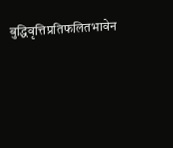बुद्धिवृत्तिप्रतिफलितभावेन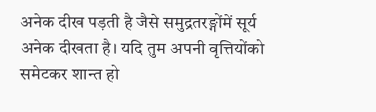अनेक दीख पड़ती है जैसे समुद्रतरङ्गोंमें सूर्य अनेक दीखता है। यदि तुम अपनी वृत्तियोंको समेटकर शान्त हो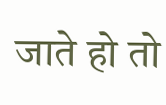जाते हो तो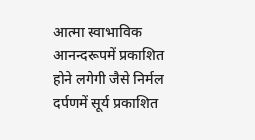आत्मा स्वाभाविक आनन्दरूपमें प्रकाशित होने लगेगी जैसे निर्मल दर्पणमें सूर्य प्रकाशित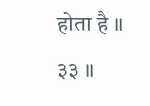होता है ॥ ३३ ॥